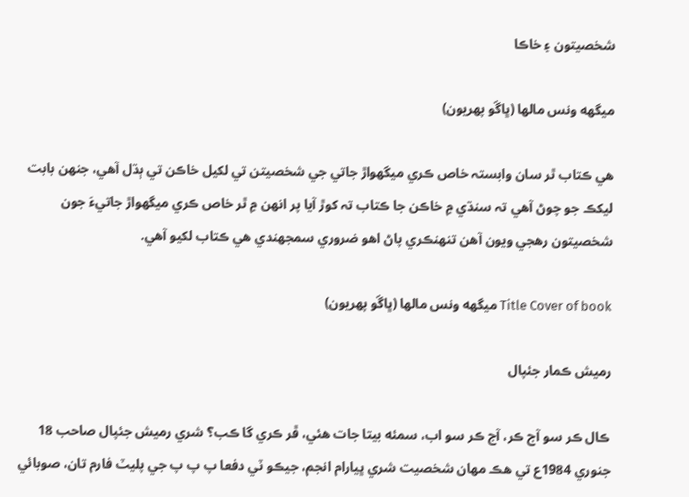شخصيتون ۽ خاڪا

ميگهه ونس مالها (ڀاڱو پهريون)

ھي ڪتاب ٿر سان وابستہ خاص ڪري ميگهواڙ جاتي جي شخصيتن تي لکيل خاڪن تي ٻڌل آهي، جنھن بابت ليکڪ جو چوڻ آهي تہ سنڌي ۾ خاڪن جا ڪتاب تہ کوڙ آيا پر انھن ۾ ٿر خاص ڪري ميگهواڙ جاتيءَ جون شخصيتون رهجي ويون آھن تنھنڪري پاڻ اهو ضروري سمجهندي هي ڪتاب لکيو آهي.

Title Cover of book ميگهه ونس مالها (ڀاڱو پهريون)

رميش ڪمار جئپال

ڪال ڪر سو آج ڪر، آج ڪر سو اب، سمئه بيتا جات هئي، ڦر ڪري گا ڪب؟ شري رميش جئپال صاحب 18 جنوري 1984ع تي هڪ مهان شخصيت شري ڀيارام انجم، جيڪو ٽي دفعا پ پ پ جي پليٽ فارم تان، صوبائي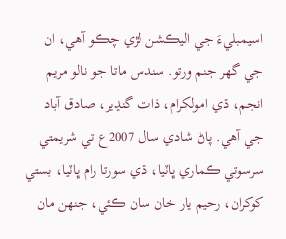اسيمبليءَ جي اليڪشن لڙي چڪو آهي، ان جي گهر جنم ورتو. سندس ماتا جو نالو مريم انجم، ڌي امولکرام، ذات گنڍير، صادق آباد جي آهي. پاڻ شادي سال 2007ع تي شريمتي سرسوتي ڪماري ڀاٽيا، ڌي سورتا رام ڀاٽيا، بستي کوکران، رحيم يار خان سان ڪئي، جنهن مان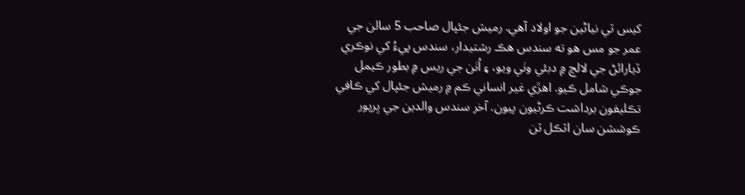کيس ٽي نياڻين جو اولاد آهي. رميش جئپال صاحب 5 سالن جي عمر جو مس هو ته سندس هڪ رشتيدار، سندس پيءُ کي نوڪري ڏيارائڻ جي لالچ ۾ دبئي وٺي ويو، ۽ اُٺن جي ريس ۾ بطور ڪيمل جوڪي شامل ڪيو. اهڙي غير انساني ڪم ۾ رميش جئپال کي ڪافي تڪليفون برداشت ڪرڻيون پيون. آخر سندس والدين جي ڀرپور ڪوششن سان اٽڪل ٽن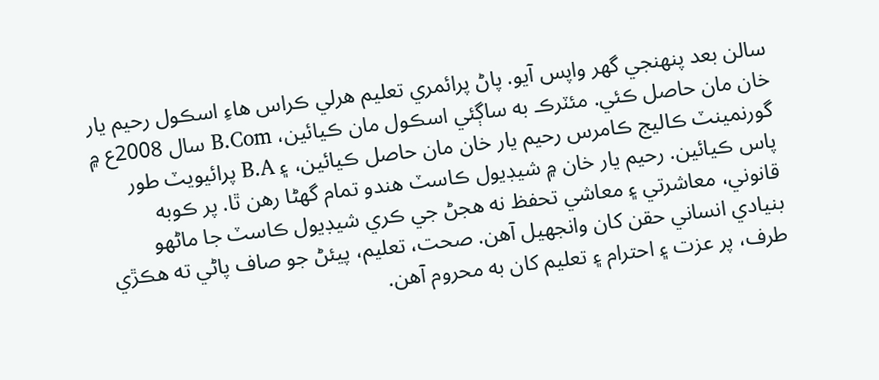سالن بعد پنهنجي گهر واپس آيو. پاڻ پرائمري تعليم هرلي ڪراس هاءِ اسڪول رحيم يار خان مان حاصل ڪئي. مئٽرڪ به ساڳئي اسڪول مان ڪيائين، B.Com سال 2008ع ۾ گورنمينٽ ڪاليج ڪامرس رحيم يار خان مان حاصل ڪيائين، ۽ B.A پرائيويٽ طور پاس ڪيائين. رحيم يار خان ۾ شيڊيول ڪاسٽ هندو تمام گهڻا رهن ٿا. پر ڪوبه قانوني، معاشرتي ۽ معاشي تحفظ نه هجڻ جي ڪري شيڊيول ڪاسٽ جا ماڻهو بنيادي انساني حقن کان وانجهيل آهن. صحت، تعليم، پيئڻ جو صاف پاڻي ته هڪڙي طرف، پر عزت ۽ احترام ۽ تعليم کان به محروم آهن.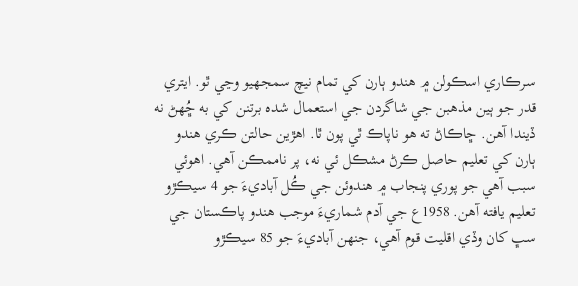سرڪاري اسڪولن ۾ هندو ٻارن کي تمام نيچ سمجهيو وڃي ٿو. ايتري قدر جو ٻين مذهبن جي شاگردن جي استعمال شده برتنن کي به ڇُهڻ نه ڏيندا آهن. ڇاڪاڻ ته هو ناپاڪ ٿي پون ٿا. اهڙين حالتن ڪري هندو ٻارن کي تعليم حاصل ڪرڻ مشڪل ئي نه، پر ناممڪن آهي. اهوئي سبب آهي جو پوري پنجاب ۾ هندوئن جي ڪُل آباديءَ جو 4 سيڪڙو تعليم يافته آهن. 1958ع جي آدم شماريءَ موجب هندو پاڪستان جي سڀ کان وڏي اقليت قوم آهي، جنهن آباديءَ جو 85 سيڪڙو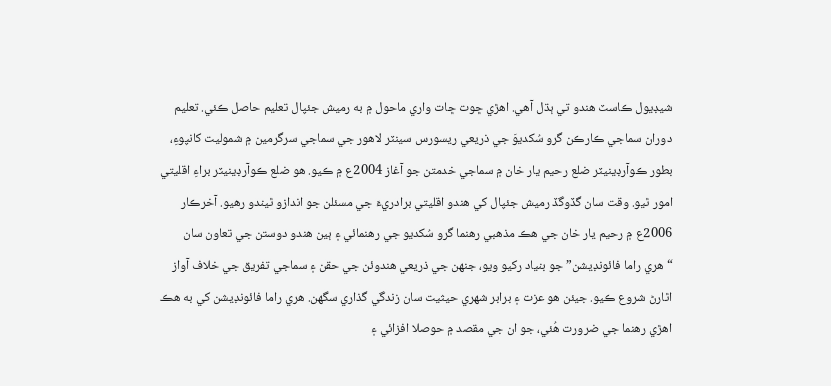شيڊيول ڪاسٽ هندو تي ٻڌل آهي. اهڙي ڇوت ڇات واري ماحول ۾ به رميش جئپال تعليم حاصل ڪئي. تعليم دوران سماجي ڪارڪن گرو سُکديوَ جي ذريعي ريسورس سينٽر لاهور جي سماجي سرگرمين ۾ شموليت کانپوءِ، بطور ڪوآرڊينيٽر ضلع رحيم يار خان ۾ سماجي خدمتن جو آغاز 2004ع ۾ ڪيو. هو ضلع ڪوآرڊينيٽر براءِ اقليتي امور ٿيو. وقت سان گڏوگڏ رميش جئپال کي هندو اقليتي برادريءَ جي مسئلن جو اندازو ٿيندو رهيو. آخرڪار 2006ع ۾ رحيم يار خان جي هڪ مذهبي رهنما گرو سُکديو جي رهنمائي ۽ ٻين هندو دوستن جي تعاون سان “هري راما فائونڊيشن” جو بنياد رکيو ويو، جنهن جي ذريعي هندوئن جي حقن ۽ سماجي تفريق جي خلاف آواز اٿارڻ شروع ڪيو. جيئن هو عزت ۽ برابر شهري حيثيت سان زندگي گذاري سگهن. هري راما فائونڊيشن کي به هڪ اهڙي رهنما جي ضرورت هُئي، جو ان جي مقصد ۾ حوصلا افزائي ۽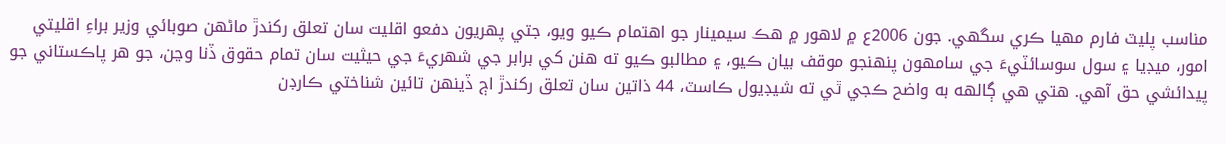مناسب پليٽ فارم مهيا ڪري سگهي. جون 2006ع ۾ لاهور ۾ هڪ سيمينار جو اهتمام ڪيو ويو، جتي پهريون دفعو اقليت سان تعلق رکندڙ ماڻهن صوبائي وزير براءِ اقليتي امور، ميڊيا ۽ سول سوسائٽيءَ جي سامهون پنهنجو موقف بيان ڪيو، ۽ مطالبو ڪيو ته هنن کي برابر جي شهريءَ جي حيثيت سان تمام حقوق ڏنا وڃن، جو هر پاڪستاني جو پيدائشي حق آهي. هتي هي ڳالهه به واضح ڪجي ٿي ته شيڊيول ڪاسٽ، 44 ذاتين سان تعلق رکندڙ اڄ ڏينهن تائين شناختي ڪارڊن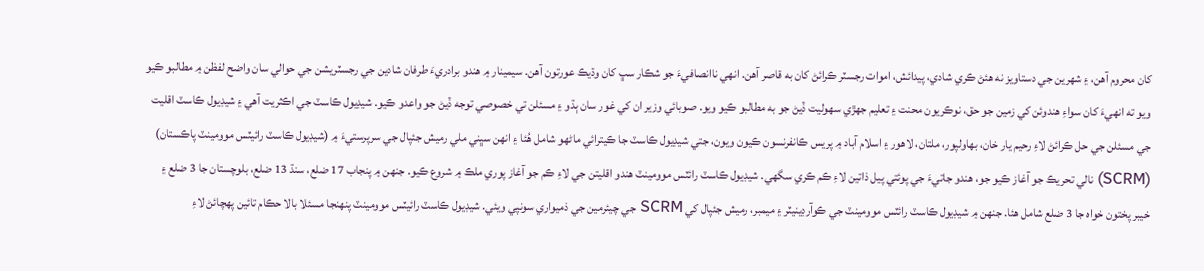کان محروم آهن، ۽ شهرين جي دستاويز نه هئڻ ڪري شادي، پيدائش، اموات رجسٽر ڪرائڻ کان به قاصر آهن. انهي ناانصافيءَ جو شڪار سڀ کان وڌيڪ عورتون آهن. سيمينار ۾ هندو برادريءَ طرفان شادين جي رجسٽريشن جي حوالي سان واضح لفظن ۾ مطالبو ڪيو ويو ته انهيءَ کان سواءِ هندوئن کي زمين جو حق، نوڪريون محنت ۽ تعليم جھڙي سهوليت ڏيڻ جو به مطالبو ڪيو ويو. صوبائي وزير ان کي غور سان ٻڌو ۽ مسئلن تي خصوصي توجه ڏيڻ جو واعدو ڪيو. شيڊيول ڪاسٽ جي اڪثريت آهي ۽ شيڊيول ڪاسٽ اقليت جي مسئلن جي حل ڪرائڻ لاءِ رحيم يار خان، بهاولپور، ملتان، لاهور ۽ اسلام آباد ۾ پريس ڪانفرنسون ڪيون ويون، جتي شيڊيول ڪاسٽ جا ڪيترائي ماڻهو شامل هُئا ۽ انهن سڀني ملي رميش جئپال جي سرپرستيءَ ۾ (شيڊيول ڪاسٽ رائيٽس موومينٽ پاڪستان) (SCRM) نالي تحريڪ جو آغاز ڪيو جو، هندو جاتيءَ جي پوئتي پيل ذاتين لاءِ ڪم ڪري سگهي. شيڊيول ڪاسٽ رائٽس موومينٽ هندو اقليتن جي لاءِ ڪم جو آغاز پوري ملڪ ۾ شروع ڪيو. جنهن ۾ پنجاب 17 ضلع، سنڌ 13 ضلع، بلوچستان جا 3 ضلع ۽ خيبر پختون خواه جا 3 ضلع شامل هئا. جنهن ۾ شيڊيول ڪاسٽ رائٽس موومينٽ جي ڪوآرڊينيٽر ۽ ميمبر، رميش جئپال کي SCRM جي چيئرمين جي ذميواري سونپي ويئي. شيڊيول ڪاسٽ رائيٽس موومينٽ پنهنجا مسئلا بالا حڪام تائين پهچائڻ لاءِ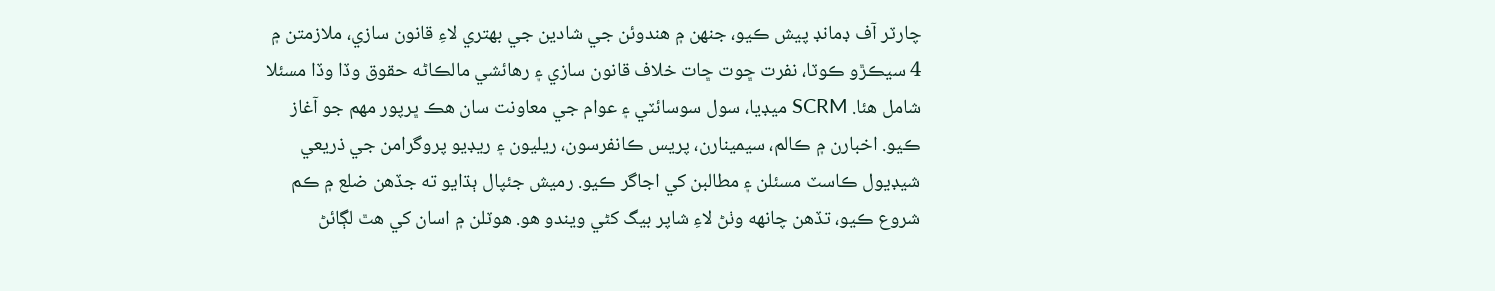چارٽر آف ڊمانڊ پيش ڪيو، جنهن ۾ هندوئن جي شادين جي بهتري لاءِ قانون سازي، ملازمتن ۾ 4 سيڪڙو ڪوٽا، نفرت ڇوت ڇات خلاف قانون سازي ۽ رهائشي مالڪاڻه حقوق وڏا وڏا مسئلا شامل هئا. SCRM ميڊيا، سول سوسائٽي ۽ عوام جي معاونت سان هڪ ڀرپور مهم جو آغاز ڪيو. اخبارن ۾ ڪالم، سيمينارن، پريس ڪانفرسون، ريليون ۽ ريڊيو پروگرامن جي ذريعي شيڊيول ڪاسٽ مسئلن ۽ مطالبن کي اجاگر ڪيو. رميش جئپال ٻڌايو ته جڏهن ضلع ۾ ڪم شروع ڪيو، تڏهن چانهه وٺڻ لاءِ شاپر بيگ کڻي ويندو هو. هوٽلن ۾ اسان کي هٿ لڳائڻ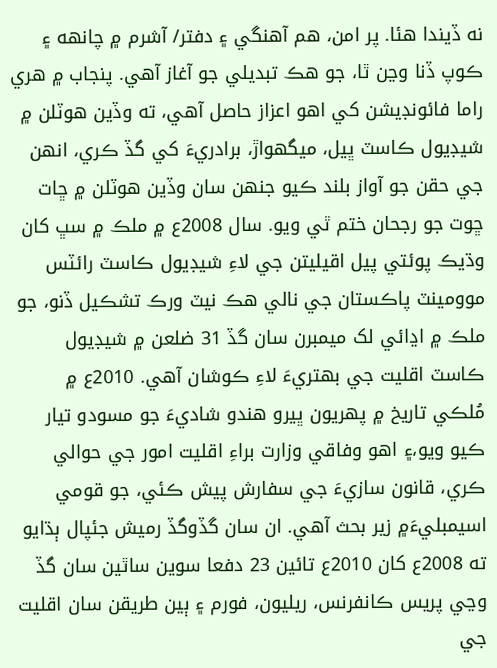نه ڏيندا هئا. پر امن، هم آهنگي ۽ دفتر/ آشرم ۾ چانهه ۽ ڪوپ ڏنا وڃن ٿا، جو هڪ تبديلي جو آغاز آهي. پنجاب ۾ هري راما فائونڊيشن کي اهو اعزاز حاصل آهي، ته وڏين هوٽلن ۾ شيڊيول ڪاسٽ ڀيل، ميگهواڙ، برادريءَ کي گڏ ڪري، انهن جي حقن جو آواز بلند ڪيو جنهن سان وڏين هوٽلن ۾ ڇات ڇوت جو رجحان ختم ٿي ويو. سال 2008ع ۾ ملڪ ۾ سڀ کان وڌيڪ پوئتي پيل اقيليتن جي لاءِ شيڊيول ڪاسٽ رائٽس موومينٽ پاڪستان جي نالي هڪ نيٽ ورڪ تشڪيل ڏنو، جو ملڪ ۾ اڍائي لک ميمبرن سان گڏ 31 ضلعن ۾ شيڊيول ڪاسٽ اقليت جي بهتريءَ لاءِ ڪوشان آهي. 2010ع ۾ مُلڪي تاريخ ۾ پهريون ڀيرو هندو شاديءَ جو مسودو تيار ڪيو ويو،۽ اهو وفاقي وزارت براءِ اقليت امور جي حوالي ڪري، قانون سازيءَ جي سفارش پيش ڪئي، جو قومي اسيمبليءَ۾ زير بحث آهي. ان سان گڏوگڏ رميش جئپال ٻڌايو ته 2008ع کان 2010ع تائين 23 دفعا سوين ساٿين سان گڏ وڃي پريس ڪانفرنس، ريليون، فورم ۽ ٻين طريقن سان اقليت جي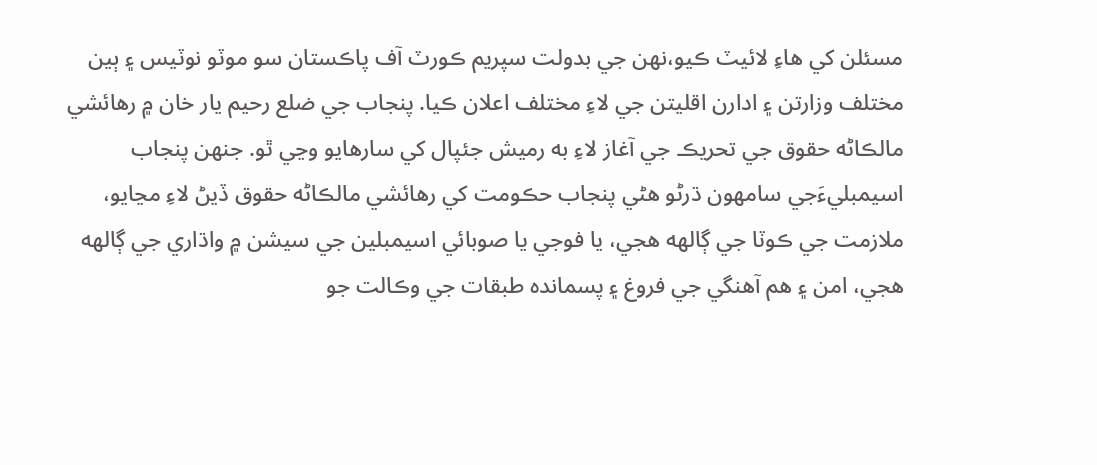مسئلن کي هاءِ لائيٽ ڪيو،نهن جي بدولت سپريم ڪورٽ آف پاڪستان سو موٽو نوٽيس ۽ ٻين مختلف وزارتن ۽ ادارن اقليتن جي لاءِ مختلف اعلان ڪيا. پنجاب جي ضلع رحيم يار خان ۾ رهائشي مالڪاڻه حقوق جي تحريڪ جي آغاز لاءِ به رميش جئپال کي سارهايو وڃي ٿو. جنهن پنجاب اسيمبليءَجي سامهون ڌرڻو هڻي پنجاب حڪومت کي رهائشي مالڪاڻه حقوق ڏيڻ لاءِ مڃايو، ملازمت جي ڪوٽا جي ڳالهه هجي، يا فوجي يا صوبائي اسيمبلين جي سيشن ۾ واڌاري جي ڳالهه هجي، امن ۽ هم آهنگي جي فروغ ۽ پسمانده طبقات جي وڪالت جو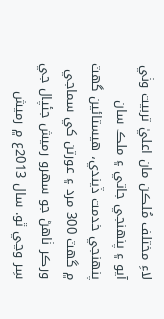لاءِ مختلف مُلڪن مان اعليٰ تربيت وٺي آيو ۽ پنهنجي جاتي ۽ ملڪ سان پنهنجي خدمت ڏيندي، هيستائين گهٽ ۾ گهٽ 300 مرد ۽ عورتن کي سماجي ورڪر ٺاهڻ جو سهرو رميش جئپال جي سِر وڃي ٿو. سال 2013ع ۾ رميش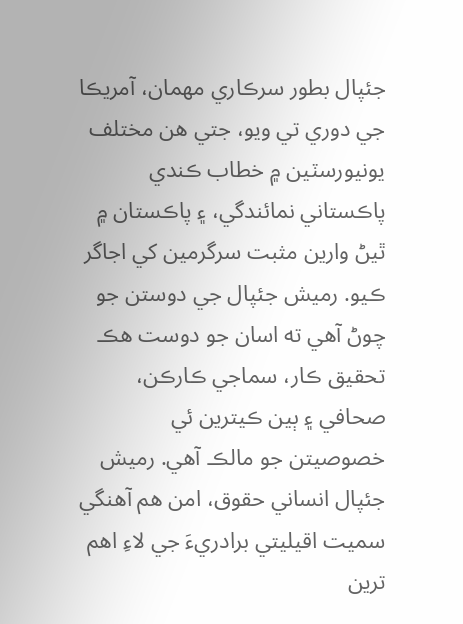جئپال بطور سرڪاري مهمان، آمريڪا جي دوري تي ويو، جتي هن مختلف يونيورسٽين ۾ خطاب ڪندي پاڪستاني نمائندگي، ۽ پاڪستان ۾ ٿيڻ وارين مثبت سرگرمين کي اجاگر ڪيو. رميش جئپال جي دوستن جو چوڻ آهي ته اسان جو دوست هڪ تحقيق ڪار، سماجي ڪارڪن، صحافي ۽ ٻين ڪيترين ئي خصوصيتن جو مالڪ آهي. رميش جئپال انساني حقوق، امن هم آهنگي سميت اقيليتي برادريءَ جي لاءِ اهم ترين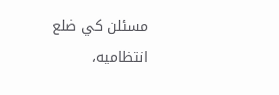مسئلن کي ضلع انتظاميه،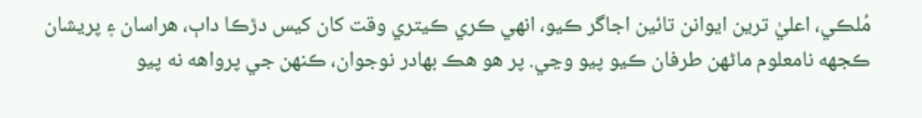مُلڪي، اعليٰ ترين ايوانن تائين اجاگر ڪيو، انهي ڪري ڪيتري وقت کان کيس دڙڪا داٻ، هراسان ۽ پريشان ڪجهه نامعلوم ماڻهن طرفان ڪيو پيو وڃي. پر هو هڪ بهادر نوجوان، ڪنهن جي پرواهه نه پيو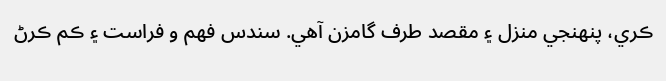ڪري، پنهنجي منزل ۽ مقصد طرف گامزن آهي. سندس فهم و فراست ۽ ڪم ڪرڻ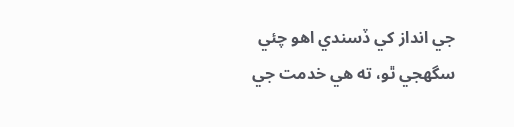جي انداز کي ڏسندي اهو چئي سگهجي ٿو، ته هي خدمت جي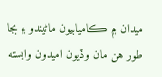ميدان ۾ ڪاميابيون ماڻيندو ۽ بجا طور هن مان وڏيون اميدون وابسته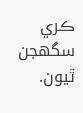ڪري سگهجن ٿيون.